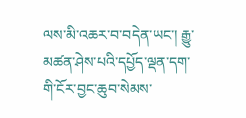ལས་མི་འཆར་བ་བདེན་ཡང་། རྒྱུ་མཚན་ཤེས་པའི་དཔྱོད་ལྡན་དག་གི་ངོར་བྱང་ཆུབ་སེམས་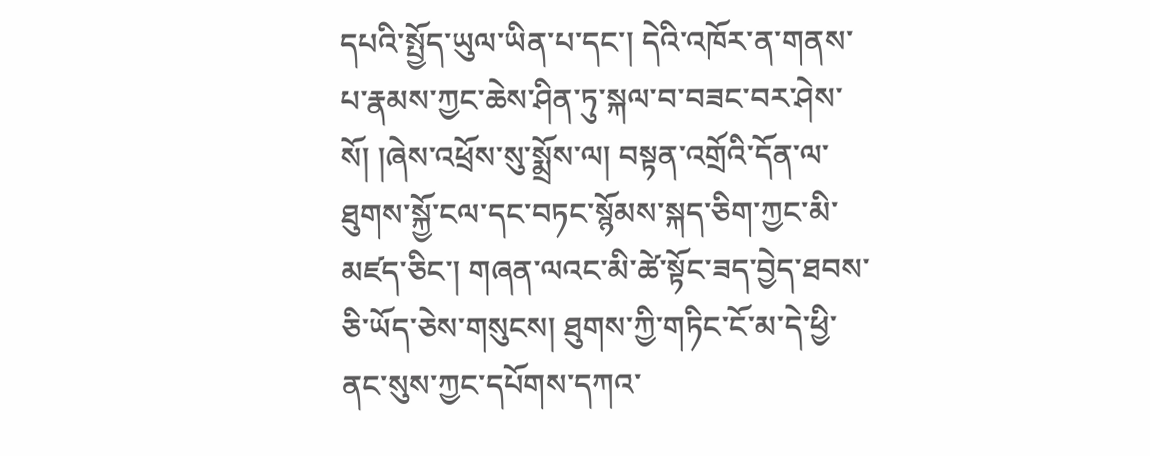དཔའི་སྤྱོད་ཡུལ་ཡིན་པ་དང་། དེའི་འཁོར་ན་གནས་པ་རྣམས་ཀྱང་ཆེས་ཤིན་ཏུ་སྐལ་བ་བཟང་བར་ཤེས་སོ། །ཞེས་འཕྲོས་སུ་སྨྲོས་ལ། བསྟན་འགྲོའི་དོན་ལ་ཐུགས་སྐྱོ་ངལ་དང་བཏང་སྙོམས་སྐད་ཅིག་ཀྱང་མི་མཛད་ཅིང་། གཞན་ལའང་མི་ཚེ་སྟོང་ཟད་བྱེད་ཐབས་ཅི་ཡོད་ཅེས་གསུངས། ཐུགས་ཀྱི་གཏིང་ངོ་མ་དེ་ཕྱི་ནང་སུས་ཀྱང་དཔོགས་དཀའ་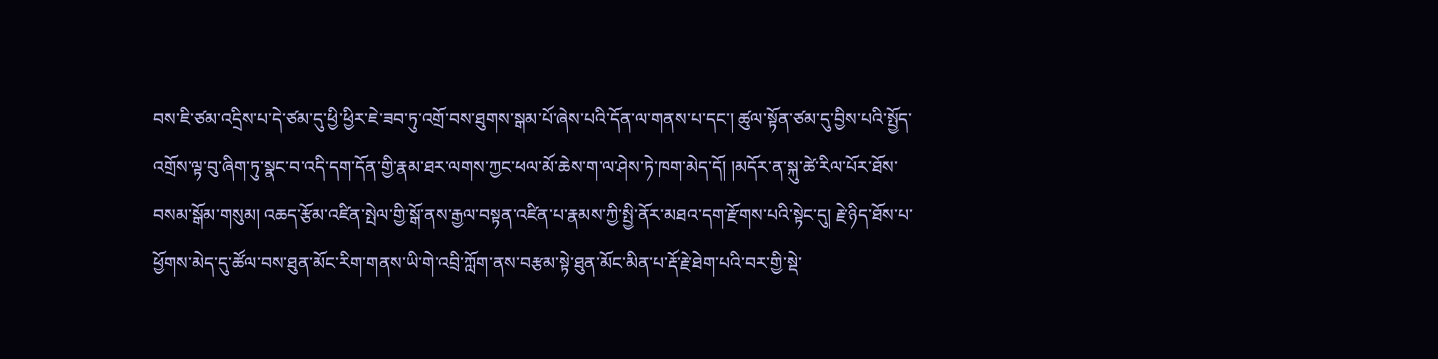བས་ཇི་ཙམ་འདྲིས་པ་དེ་ཙམ་དུ་ཕྱི་ཕྱིར་ཇེ་ཟབ་ཏུ་འགྲོ་བས་ཐུགས་སྒམ་པོ་ཞེས་པའི་དོན་ལ་གནས་པ་དང་། ཚུལ་སྟོན་ཙམ་དུ་བྱིས་པའི་སྤྱོད་འགྲོས་ལྟ་བུ་ཞིག་ཏུ་སྣང་བ་འདི་དག་དོན་གྱི་རྣམ་ཐར་ལགས་ཀྱང་ཕལ་མོ་ཆེས་ག་ལ་ཤེས་ཏེ་ཁག་མེད་དོ། །མདོར་ན་སྐུ་ཚེ་རིལ་པོར་ཐོས་བསམ་སྒོམ་གསུམ། འཆད་རྩོམ་འཛིན་སྤེལ་གྱི་སྒོ་ནས་རྒྱལ་བསྟན་འཛིན་པ་རྣམས་ཀྱི་སྤྱི་ནོར་མཐའ་དག་རྫོགས་པའི་སྟེང་དུ། རྗེ་ཉིད་ཐོས་པ་ཕྱོགས་མེད་དུ་ཚོལ་བས་ཐུན་མོང་རིག་གནས་ཡི་གེ་འབྲི་ཀློག་ནས་བརྩམ་སྟེ་ཐུན་མོང་མིན་པ་རྡོ་རྗེ་ཐེག་པའི་བར་གྱི་སྡེ་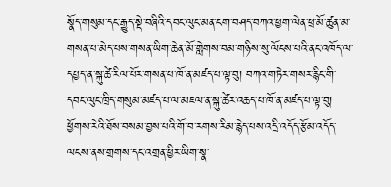སྣོད་གསུམ་དང་རྒྱུད་སྡེ་བཞིའི་དབང་ལུང་མན་ངག་བཤད་བཀའ་ཕྱག་ལེན་ཕྲ་མོ་ཚུན་མ་གསན་པ་མེད་པས་གསན་ཡིག་ཆེན་མོ་གླེགས་བམ་གཉིས་སུ་ལོངས་པའི་ནང་འཁོད་ལ་དཔྱད་ན་སྐུ་ཚེ་རིལ་པོར་གསན་པ་ཁོ་ན་མཛད་པ་ལྟ་བུ། བཀའ་གཏེར་གསར་རྙིང་གི་དབང་ལུང་ཁྲིད་གསུམ་མཛད་པ་ལ་མཇལ་ན་སྐུ་ཚེར་འཆད་པ་ཁོ་ན་མཛད་པ་ལྟ་བུ། ཕྱོགས་རེའི་ཐོས་བསམ་བྱས་པའི་གོ་བ་རགས་རིམ་རྙེད་པས་འདྲི་འདོད་རྩོམ་འདོད་ལངས་ནས་གྲགས་དང་འགྲན་ཕྱིར་ཡིག་སྣ་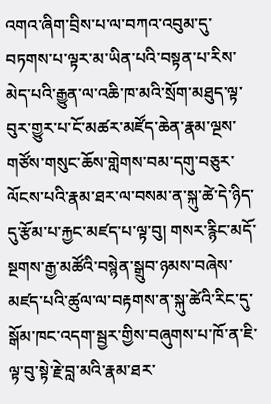འགའ་ཞིག་བྲིས་པ་ལ་བཀའ་འབུམ་དུ་བཏགས་པ་ལྟར་མ་ཡིན་པའི་བསྟན་པ་རིས་མེད་པའི་རྒྱུན་ལ་འཆི་ཁ་མའི་སྲོག་མཐུད་ལྟ་བུར་གྱུར་པ་ངོ་མཚར་མཛོད་ཆེན་རྣམ་ལྔས་གཙོས་གསུང་ཆོས་གླེགས་བམ་དགུ་བཅུར་ལོངས་པའི་རྣམ་ཐར་ལ་བསམ་ན་སྐུ་ཚེ་དེ་ཉིད་དུ་རྩོམ་པ་རྐྱང་མཛད་པ་ལྟ་བུ། གསར་རྙིང་མདོ་སྔགས་རྒྱ་མཚོའི་བསྙེན་སྒྲུབ་ཉམས་བཞེས་མཛད་པའི་ཚུལ་ལ་བརྟགས་ན་སྐུ་ཚེའི་རིང་དུ་སྒོམ་ཁང་འདག་སྦྱར་གྱིས་བཞུགས་པ་ཁོ་ན་ཇི་ལྟ་བུ་སྟེ་རྗེ་བླ་མའི་རྣམ་ཐར་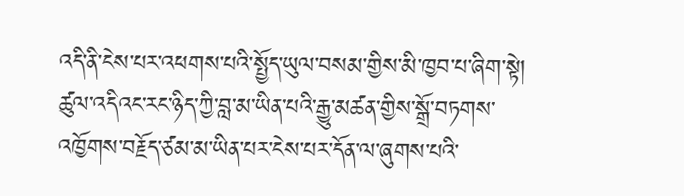འདི་ནི་ངེས་པར་འཕགས་པའི་སྤྱོད་ཡུལ་བསམ་གྱིས་མི་ཁྱབ་པ་ཞིག་སྟེ། ཚུལ་འདིའང་རང་ཉིད་ཀྱི་བླ་མ་ཡིན་པའི་རྒྱུ་མཚན་གྱིས་སྒྲོ་བཏགས་འཁྱོགས་བརྗོད་ཙམ་མ་ཡིན་པར་ངེས་པར་དོན་ལ་ཞུགས་པའི་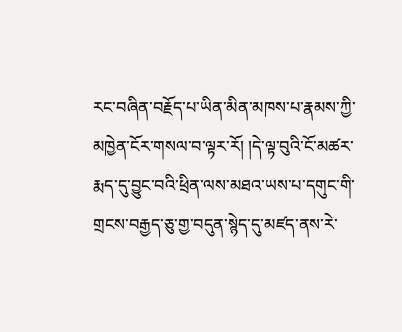རང་བཞིན་བརྗོད་པ་ཡིན་མིན་མཁས་པ་རྣམས་ཀྱི་མཁྱེན་ངོར་གསལ་བ་ལྟར་རོ། །དེ་ལྟ་བུའི་ངོ་མཚར་རྨད་དུ་བྱུང་བའི་ཕྲིན་ལས་མཐའ་ཡས་པ་དགུང་གི་གྲངས་བརྒྱད་ཅུ་གྱ་བདུན་སྙེད་དུ་མཛད་ནས་རེ་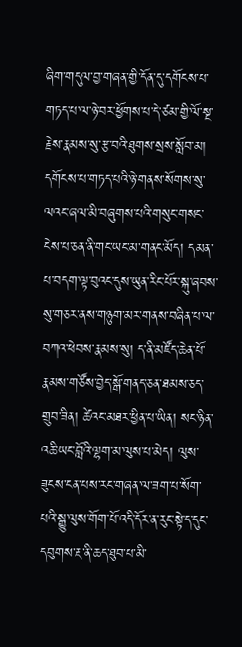ཞིག་གདུལ་བྱ་གཞན་གྱི་དོན་དུ་དགོངས་པ་གཏད་པ་ལ་ཉེ་བར་ཕྱོགས་པ་དེ་ཙམ་གྱི་ལོ་སྔ་རྗེས་རྣམས་སུ་རྩ་བའི་ཐུགས་སྲས་སློབ་མ། དགོངས་པ་གཏད་པའི་ཉེ་གནས་སོགས་སུ་ལའང་ཞལ་མི་བཞུགས་པའི་གསུང་གསང་ངེས་པ་ཅན་ནི་གང་ཡང་མ་གནང་མོད། དམན་པ་བདག་ལྟ་བུའང་དུས་ཡུན་རིང་པོར་སྐུ་ཞབས་སུ་གཅར་ནས་གཉུག་མར་གནས་བཞིན་པ་ལ་བཀའ་ཕེབས་རྣམས་སུ། ད་ནི་མཛོད་ཆེན་པོ་རྣམས་གཙོས་བྱེད་སྒོ་གནད་ཅན་ཐམས་ཅད་གྲུབ་ཟིན། ཚེའང་མཐར་ཕྱིན་པ་ཡིན། སང་ཉིན་འཆི་ཡང་བློའི་ལྷག་མ་ལུས་པ་མེད། ལུས་ཟུངས་ངན་པས་རང་གཞན་ལ་ཟག་པ་སོག་པའི་སྒྱུ་ལུས་གོག་པོ་འདི་དོར་ན་རུང་སྟེ་ད་དུང་དབུགས་རྔ་ནི་ཆད་ཐུབ་པ་མི་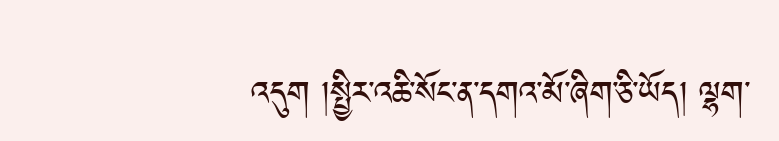འདུག །སྤྱིར་འཆི་སོང་ན་དགའ་མོ་ཞིག་ཅི་ཡོད། ལྷག་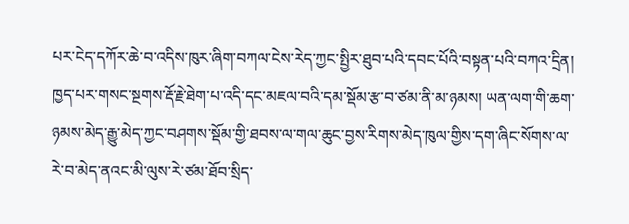པར་ངེད་དཀོར་ཆེ་བ་འདིས་ཁུར་ཞིག་བཀལ་ངེས་རེད་ཀྱང་སྤྱིར་ཐུབ་པའི་དབང་པོའི་བསྟན་པའི་བཀའ་དྲིན། ཁྱད་པར་གསང་སྔགས་རྡོ་རྗེ་ཐེག་པ་འདི་དང་མཇལ་བའི་དམ་སྡོམ་རྩ་བ་ཙམ་ནི་མ་ཉམས། ཡན་ལག་གི་ཆག་ཉམས་མེད་རྒྱུ་མེད་ཀྱང་བཤགས་སྡོམ་གྱི་ཐབས་ལ་གལ་ཆུང་བྱས་རིགས་མེད་ཁུལ་གྱིས་དག་ཞིང་སོགས་ལ་རེ་བ་མེད་ནའང་མི་ལུས་རེ་ཙམ་ཐོབ་སྲིད་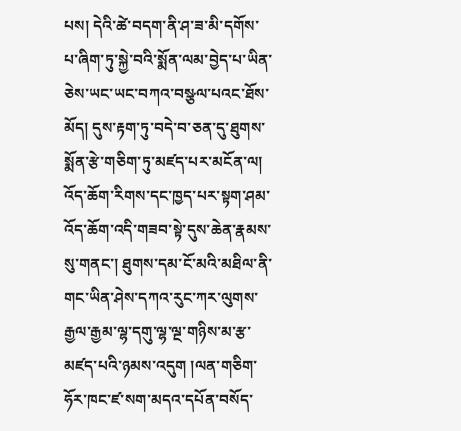པས། དེའི་ཚེ་བདག་ནི་ཤ་ཟ་མི་དགོས་པ་ཞིག་ཏུ་སྐྱེ་བའི་སྨོན་ལམ་བྱེད་པ་ཡིན་ཅེས་ཡང་ཡང་བཀའ་བསྩལ་པའང་ཐོས་མོད། དུས་རྟག་ཏུ་བདེ་བ་ཅན་དུ་ཐུགས་སྨོན་རྩེ་གཅིག་ཏུ་མཛད་པར་མངོན་ལ། འོད་ཆོག་རིགས་དང་ཁྱད་པར་སྟག་ཤམ་འོད་ཆོག་འདི་གཟབ་སྟེ་དུས་ཆེན་རྣམས་སུ་གནང་། ཐུགས་དམ་ངོ་མའི་མཐིལ་ནི་གང་ཡིན་ཤེས་དཀའ་རུང་ཀར་ལུགས་རྒྱལ་རྒྱམ་ལྷ་དགུ་ལྷ་ལྔ་གཉིས་མ་རྩ་མཛད་པའི་ཉམས་འདུག །ལན་གཅིག་ཧོར་ཁང་ཛ་སག་མདའ་དཔོན་བསོད་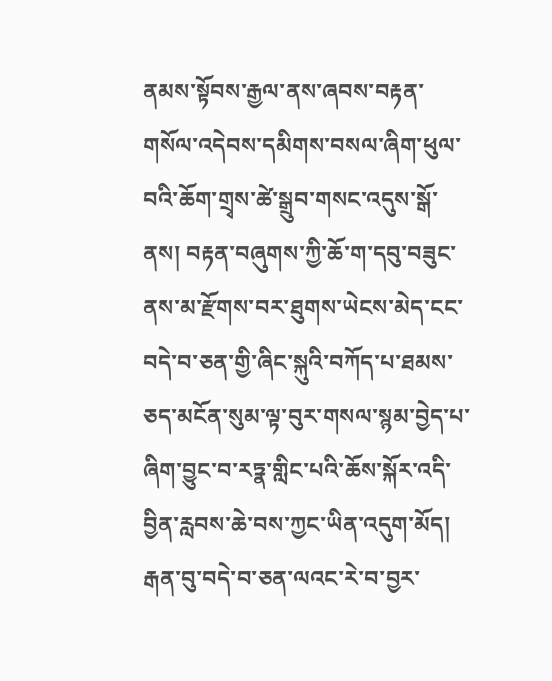ནམས་སྟོབས་རྒྱལ་ནས་ཞབས་བརྟན་གསོལ་འདེབས་དམིགས་བསལ་ཞིག་ཕུལ་བའི་ཆོག་གྲྭས་ཚེ་སྒྲུབ་གསང་འདུས་སྒོ་ནས། བརྟན་བཞུགས་ཀྱི་ཆོ་ག་དབུ་བཟུང་ནས་མ་རྫོགས་བར་ཐུགས་ཡེངས་མེད་ངང་བདེ་བ་ཅན་གྱི་ཞིང་སྐུའི་བཀོད་པ་ཐམས་ཅད་མངོན་སུམ་ལྟ་བུར་གསལ་སྙམ་བྱེད་པ་ཞིག་བྱུང་བ་རཏྣ་གླིང་པའི་ཆོས་སྐོར་འདི་བྱིན་རླབས་ཆེ་བས་ཀྱང་ཡིན་འདུག་མོད། རྒན་བུ་བདེ་བ་ཅན་ལའང་རེ་བ་བྱར་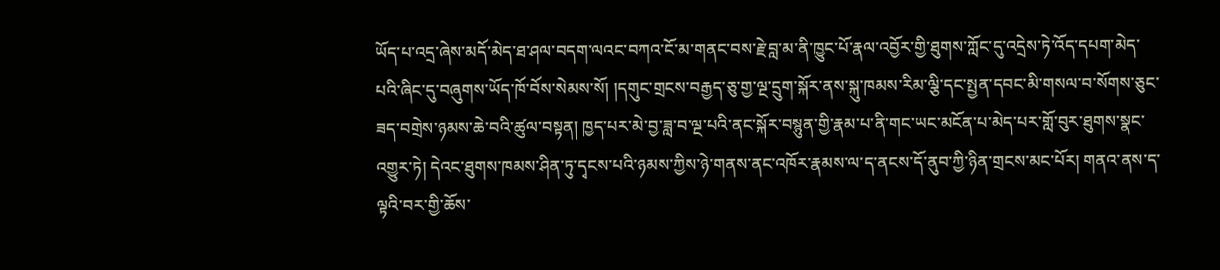ཡོད་པ་འདྲ་ཞེས་མདོ་མེད་ཐ་ཤལ་བདག་ལའང་བཀའ་ངོ་མ་གནང་བས་རྗེ་བླ་མ་ནི་ཁྱུང་པོ་རྣལ་འབྱོར་གྱི་ཐུགས་ཀློང་དུ་འདྲེས་ཏེ་འོད་དཔག་མེད་པའི་ཞིང་དུ་བཞུགས་ཡོད་ཁོ་བོས་སེམས་སོ། །དགུང་གྲངས་བརྒྱད་ཅུ་གྱ་ལྔ་དྲུག་སྐོར་ནས་སྐུ་ཁམས་རིམ་ལྕི་དང་སྤྱན་དབང་མི་གསལ་བ་སོགས་ཅུང་ཟད་བགྲེས་ཉམས་ཆེ་བའི་ཚུལ་བསྟན། ཁྱད་པར་མེ་བྱ་ཟླ་བ་ལྔ་པའི་ནང་སྐོར་བསྙུན་གྱི་རྣམ་པ་ནི་གང་ཡང་མངོན་པ་མེད་པར་གློ་བུར་ཐུགས་སྣང་འགྱུར་ཏེ། དེའང་ཐུགས་ཁམས་ཤིན་ཏུ་དྭངས་པའི་ཉམས་ཀྱིས་ཉེ་གནས་ནང་འཁོར་རྣམས་ལ་ད་ནངས་དོ་ནུབ་ཀྱི་ཉིན་གྲངས་མང་པོར། གནའ་ནས་ད་ལྟའི་བར་གྱི་ཆོས་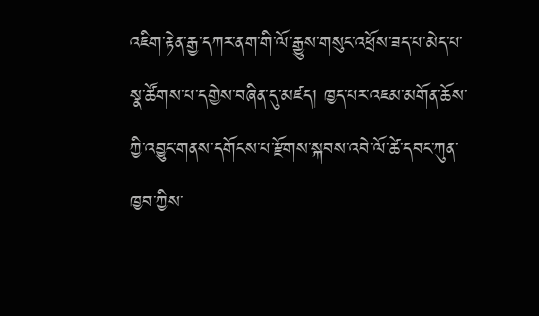འཇིག་རྟེན་རྒྱ་དཀར་ནག་གི་ལོ་རྒྱུས་གསུང་འཕྲོས་ཟད་པ་མེད་པ་སྣ་ཚོགས་པ་དགྱེས་བཞིན་དུ་མཛད། ཁྱད་པར་འཇམ་མགོན་ཆོས་ཀྱི་འབྱུང་གནས་དགོངས་པ་རྫོགས་སྐབས་འབེ་ལོ་ཚེ་དབང་ཀུན་ཁྱབ་ཀྱིས་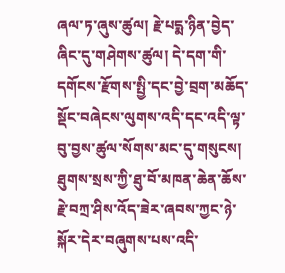ཞལ་ཏ་ཞུས་ཚུལ། རྗེ་པདྨ་ཉིན་བྱེད་ཞིང་དུ་གཤེགས་ཚུལ། དེ་དག་གི་དགོངས་རྫོགས་སྤྱི་དང་བྱེ་བྲག་མཆོད་སྡོང་བཞེངས་ལུགས་འདི་དང་འདི་ལྟ་བུ་བྱས་ཚུལ་སོགས་མང་དུ་གསུངས། ཐུགས་སྲས་ཀྱི་ཐུ་བོ་མཁན་ཆེན་ཆོས་རྗེ་བཀྲ་ཤིས་འོད་ཟེར་ཞབས་ཀྱང་ཉེ་སྐོར་དེར་བཞུགས་པས་འདི་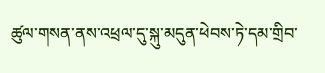ཚུལ་གསན་ནས་འཕྲལ་དུ་སྐུ་མདུན་ཕེབས་ཏེ་དམ་གྲིབ་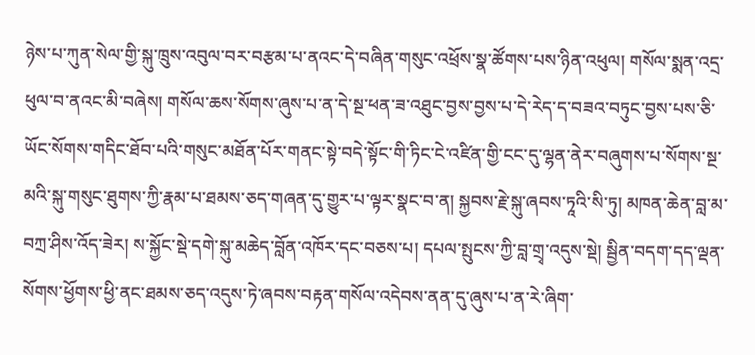ཉེས་པ་ཀུན་སེལ་གྱི་སྐུ་ཁྲུས་འབུལ་བར་བརྩམ་པ་ནའང་དེ་བཞིན་གསུང་འཕྲོས་སྣ་ཚོགས་པས་ཉིན་འཕུལ། གསོལ་སྨན་འདྲ་ཕུལ་བ་ནའང་མི་བཞེས། གསོལ་ཆས་སོགས་ཞུས་པ་ན་དེ་སྔ་ཕན་ཟ་འཐུང་བྱས་བྱས་པ་དེ་རེད་ད་བཟའ་བཏུང་བྱས་པས་ཅི་ཡོང་སོགས་གདིང་ཐོབ་པའི་གསུང་མཐོན་པོར་གནང་སྟེ་བདེ་སྟོང་གི་ཏིང་ངེ་འཛིན་གྱི་ངང་དུ་ལྷན་ནེར་བཞུགས་པ་སོགས་སྔ་མའི་སྐུ་གསུང་ཐུགས་ཀྱི་རྣམ་པ་ཐམས་ཅད་གཞན་དུ་གྱུར་པ་ལྟར་སྣང་བ་ན། སྐྱབས་རྗེ་སྐུ་ཞབས་ཏཱའི་སི་ཏུ། མཁན་ཆེན་བླ་མ་བཀྲ་ཤིས་འོད་ཟེར། ས་སྐྱོང་སྡེ་དགེ་སྐུ་མཆེད་བློན་འཁོར་དང་བཅས་པ། དཔལ་སྤུངས་ཀྱི་བླ་གྲྭ་འདུས་སྡེ། སྦྱིན་བདག་དད་ལྡན་སོགས་ཕྱོགས་ཕྱི་ནང་ཐམས་ཅད་འདུས་ཏེ་ཞབས་བརྟན་གསོལ་འདེབས་ནན་དུ་ཞུས་པ་ན་རེ་ཞིག་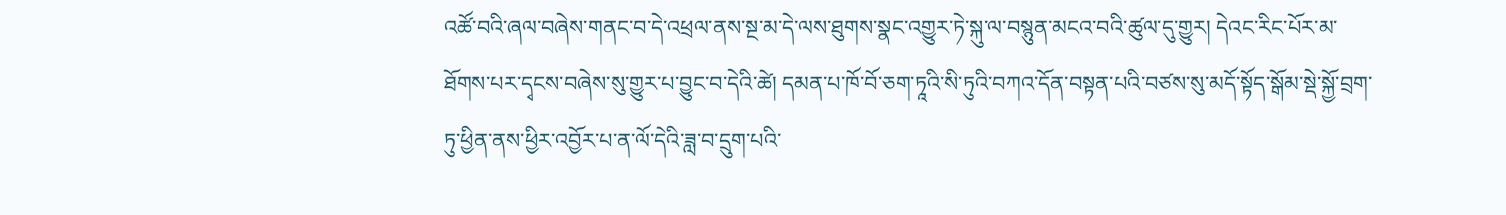འཚོ་བའི་ཞལ་བཞེས་གནང་བ་དེ་འཕྲལ་ནས་སྔ་མ་དེ་ལས་ཐུགས་སྣང་འགྱུར་ཏེ་སྐུ་ལ་བསྙུན་མངའ་བའི་ཚུལ་དུ་གྱུར། དེའང་རིང་པོར་མ་ཐོགས་པར་དྭངས་བཞེས་སུ་གྱུར་པ་བྱུང་བ་དེའི་ཚེ། དམན་པ་ཁོ་བོ་ཅག་ཏཱའི་སི་ཏུའི་བཀའ་དོན་བསྟན་པའི་བཙས་སུ་མདོ་སྟོད་སྒོམ་སྡེ་སྐྱོ་བྲག་ཏུ་ཕྱིན་ནས་ཕྱིར་འབྱོར་པ་ན་ལོ་དེའི་ཟླ་བ་དྲུག་པའི་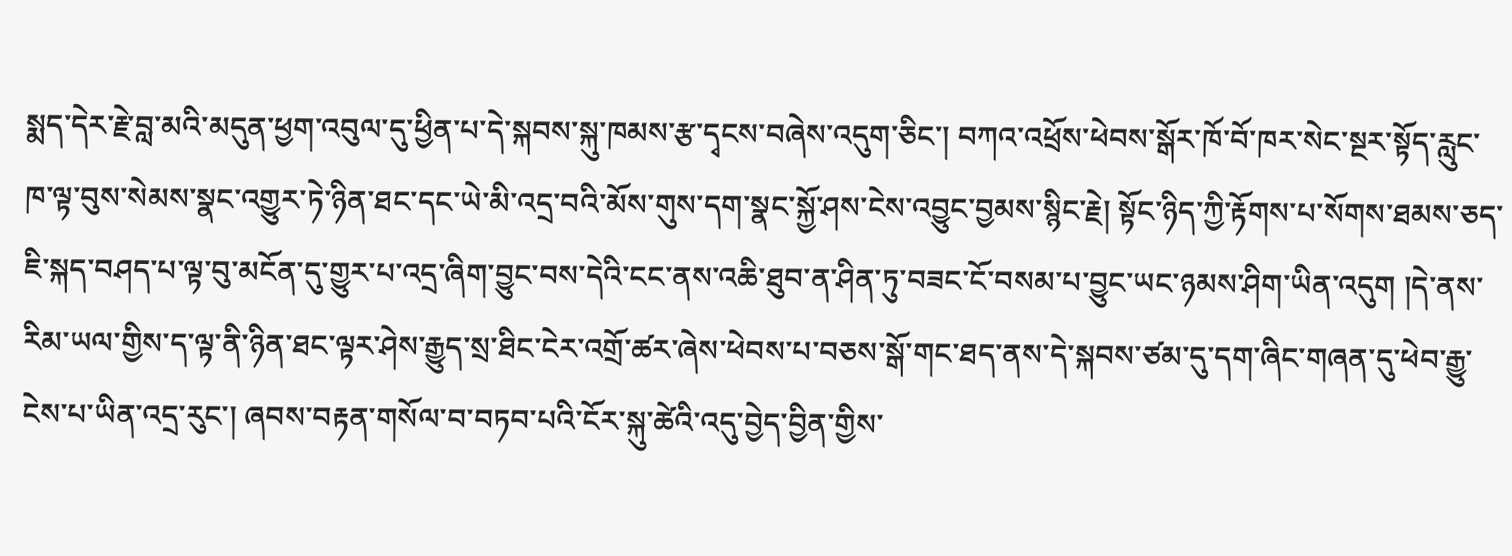སྨད་དེར་རྗེ་བླ་མའི་མདུན་ཕྱག་འབུལ་དུ་ཕྱིན་པ་དེ་སྐབས་སྐུ་ཁམས་རྩ་དྭངས་བཞེས་འདུག་ཅིང་། བཀའ་འཕྲོས་ཕེབས་སྒོར་ཁོ་བོ་ཁར་སེང་སྔར་སྟོད་རླུང་ཁ་ལྟ་བུས་སེམས་སྣང་འགྱུར་ཏེ་ཉིན་ཐང་དང་ཡེ་མི་འདྲ་བའི་མོས་གུས་དག་སྣང་སྐྱོ་ཤས་ངེས་འབྱུང་བྱམས་སྙིང་རྗེ། སྟོང་ཉིད་ཀྱི་རྟོགས་པ་སོགས་ཐམས་ཅད་ཇི་སྐད་བཤད་པ་ལྟ་བུ་མངོན་དུ་གྱུར་པ་འདྲ་ཞིག་བྱུང་བས་དེའི་ངང་ནས་འཆི་ཐུབ་ན་ཤིན་ཏུ་བཟང་ངོ་བསམ་པ་བྱུང་ཡང་ཉམས་ཤིག་ཡིན་འདུག །དེ་ནས་རིམ་ཡལ་གྱིས་ད་ལྟ་ནི་ཉིན་ཐང་ལྟར་ཤེས་རྒྱུད་སྲ་ཐིང་ངེར་འགྲོ་ཚར་ཞེས་ཕེབས་པ་བཅས་སྒོ་གང་ཐད་ནས་དེ་སྐབས་ཙམ་དུ་དག་ཞིང་གཞན་དུ་ཕེབ་རྒྱུ་ངེས་པ་ཡིན་འདྲ་རུང་། ཞབས་བརྟན་གསོལ་བ་བཏབ་པའི་ངོར་སྐུ་ཚེའི་འདུ་བྱེད་བྱིན་གྱིས་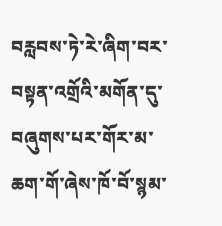བརླབས་ཏེ་རེ་ཞིག་བར་བསྟན་འགྲོའི་མགོན་དུ་བཞུགས་པར་གོར་མ་ཆག་གོ་ཞེས་ཁོ་བོ་སྙམ་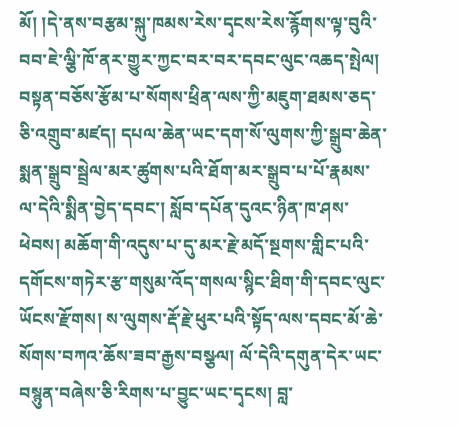མོ། །དེ་ནས་བརྩམ་སྐུ་ཁམས་རེས་དྭངས་རེས་རྙོགས་ལྟ་བུའི་བབ་ཇེ་ལྕི་ཁོ་ནར་གྱུར་ཀྱང་བར་བར་དབང་ལུང་འཆད་སྤེལ། བསྟན་བཅོས་རྩོམ་པ་སོགས་ཕྲིན་ལས་ཀྱི་མཇུག་ཐམས་ཅད་ཅི་འགྲུབ་མཛད། དཔལ་ཆེན་ཡང་དག་སོ་ལུགས་ཀྱི་སྒྲུབ་ཆེན་སྨན་སྒྲུབ་སྦྲེལ་མར་ཚུགས་པའི་ཐོག་མར་སྒྲུབ་པ་པོ་རྣམས་ལ་དེའི་སྨིན་བྱེད་དབང་། སློབ་དཔོན་དུའང་ཉིན་ཁ་ཤས་ཕེབས། མཆོག་གི་འདུས་པ་དུ་མར་རྗེ་མདོ་སྔགས་གླིང་པའི་དགོངས་གཏེར་རྩ་གསུམ་འོད་གསལ་སྙིང་ཐིག་གི་དབང་ལུང་ཡོངས་རྫོགས། ས་ལུགས་རྡོ་རྗེ་ཕུར་པའི་སྟོད་ལས་དབང་མོ་ཆེ་སོགས་བཀའ་ཆོས་ཟབ་རྒྱས་བསྩལ། ལོ་དེའི་དགུན་དེར་ཡང་བསྙུན་བཞེས་ཅི་རིགས་པ་བྱུང་ཡང་དྭངས། བླ་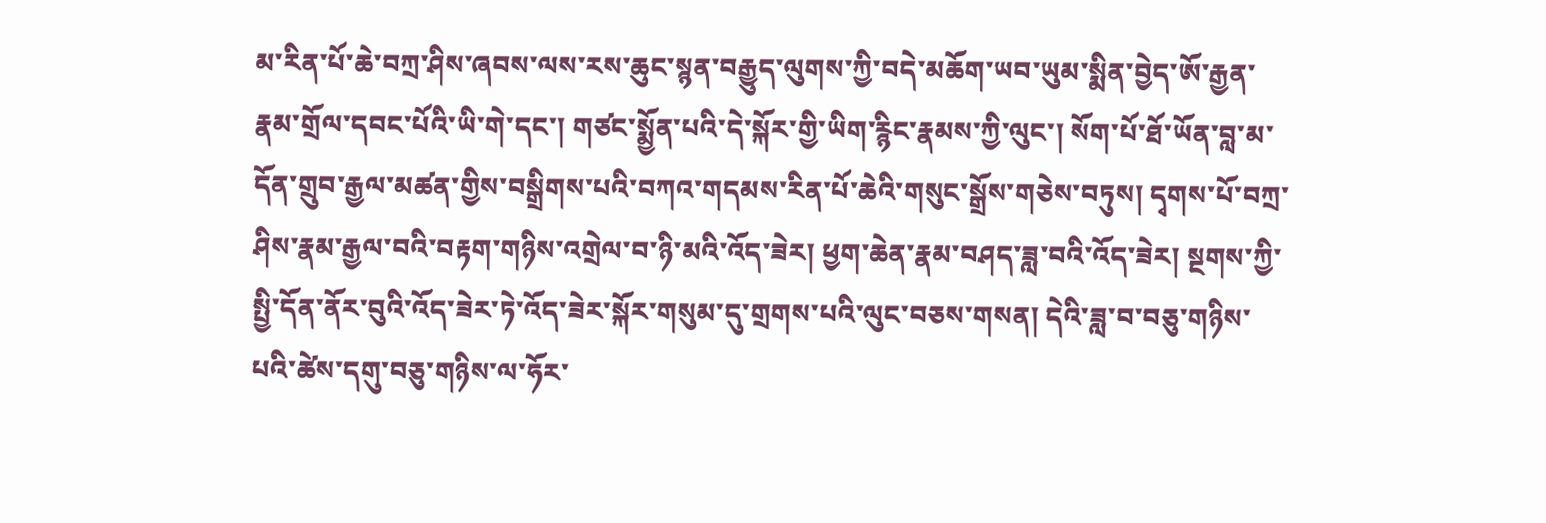མ་རིན་པོ་ཆེ་བཀྲ་ཤིས་ཞབས་ལས་རས་ཆུང་སྙན་བརྒྱུད་ལུགས་ཀྱི་བདེ་མཆོག་ཡབ་ཡུམ་སྨིན་བྱེད་ཨོ་རྒྱན་རྣམ་གྲོལ་དབང་པོའི་ཡི་གེ་དང་། གཙང་སྨྱོན་པའི་དེ་སྐོར་གྱི་ཡིག་རྙིང་རྣམས་ཀྱི་ལུང་། སོག་པོ་ཐོ་ཡོན་བླ་མ་དོན་གྲུབ་རྒྱལ་མཚན་གྱིས་བསྒྲིགས་པའི་བཀའ་གདམས་རིན་པོ་ཆེའི་གསུང་སྒྲོས་གཅེས་བཏུས། དྭགས་པོ་བཀྲ་ཤིས་རྣམ་རྒྱལ་བའི་བརྟག་གཉིས་འགྲེལ་བ་ཉི་མའི་འོད་ཟེར། ཕྱག་ཆེན་རྣམ་བཤད་ཟླ་བའི་འོད་ཟེར། སྔགས་ཀྱི་སྤྱི་དོན་ནོར་བུའི་འོད་ཟེར་ཏེ་འོད་ཟེར་སྐོར་གསུམ་དུ་གྲགས་པའི་ལུང་བཅས་གསན། དེའི་ཟླ་བ་བཅུ་གཉིས་པའི་ཚེས་དགུ་བཅུ་གཉིས་ལ་ཧོར་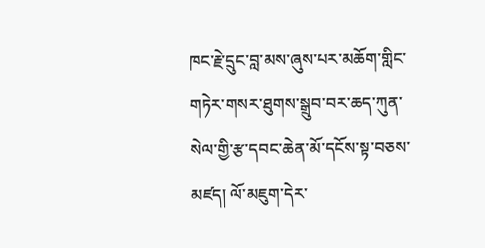ཁང་རྗེ་དྲུང་བླ་མས་ཞུས་པར་མཆོག་གླིང་གཏེར་གསར་ཐུགས་སྒྲུབ་བར་ཆད་ཀུན་སེལ་གྱི་རྩ་དབང་ཆེན་མོ་དངོས་སྟ་བཅས་མཛད། ལོ་མཇུག་དེར་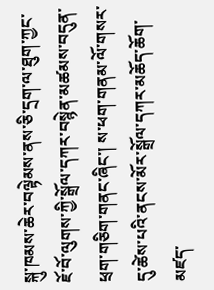སྐུ་ཁམས་ཆེར་བལྟེམས་ནས་ཅི་དྲག་ལ་ཐུག་ཀྱང་ཇོ་བོ་ལུགས་ཀྱི་སྒྲོལ་དཀར་བསྙེན་མཚམས་བདུན་ཕྲག་གཅིག་གནང་ཞིང་། ས་ཕག་གནམ་ལོ་གསར་དུ་ཚེས་པའི་ནངས་མོར་སྒྲོལ་དཀར་མཆོད་ཆོག་མཛད་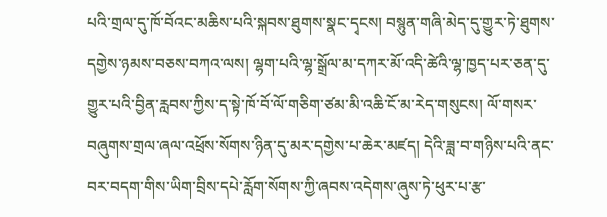པའི་གྲལ་དུ་ཁོ་བོའང་མཆིས་པའི་སྐབས་ཐུགས་སྣང་དྭངས། བསྙུན་གཞི་མེད་དུ་གྱུར་ཏེ་ཐུགས་དགྱེས་ཉམས་བཅས་བཀའ་ལས། ལྷག་པའི་ལྷ་སྒྲོལ་མ་དཀར་མོ་འདི་ཚེའི་ལྷ་ཁྱད་པར་ཅན་དུ་གྱུར་པའི་བྱིན་རླབས་ཀྱིས་ད་སྟེ་ཁོ་བོ་ལོ་གཅིག་ཙམ་མི་འཆི་ངོ་མ་རེད་གསུངས། ལོ་གསར་བཞུགས་གྲལ་ཞལ་འཕྲོས་སོགས་ཉིན་དུ་མར་དགྱེས་པ་ཆེར་མཛད། དེའི་ཟླ་བ་གཉིས་པའི་ནང་བར་བདག་གིས་ཡིག་བྲིས་དཔེ་རློག་སོགས་ཀྱི་ཞབས་འདེགས་ཞུས་ཏེ་ཕུར་པ་རྩ་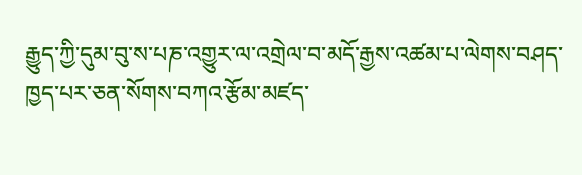རྒྱུད་ཀྱི་དུམ་བུ་ས་པཎ་འགྱུར་ལ་འགྲེལ་བ་མདོ་རྒྱས་འཚམ་པ་ལེགས་བཤད་ཁྱད་པར་ཅན་སོགས་བཀའ་རྩོམ་མཛད་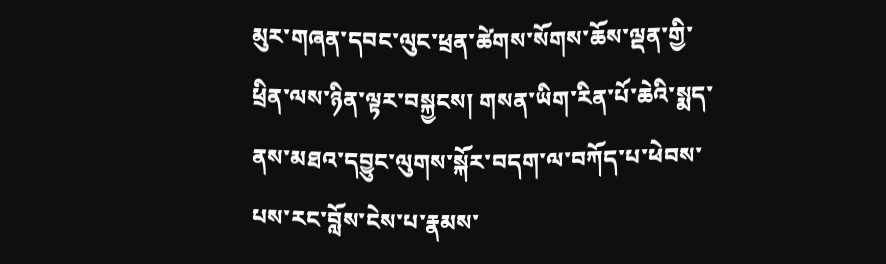མུར་གཞན་དབང་ལུང་ཕྲན་ཚེགས་སོགས་ཆོས་ལྡན་གྱི་ཕྲིན་ལས་ཉིན་ལྟར་བསྐྱངས། གསན་ཡིག་རིན་པོ་ཆེའི་སྨད་ནས་མཐའ་དབྱུང་ལུགས་སྐོར་བདག་ལ་བཀོད་པ་ཕེབས་པས་རང་བློས་ངེས་པ་རྣམས་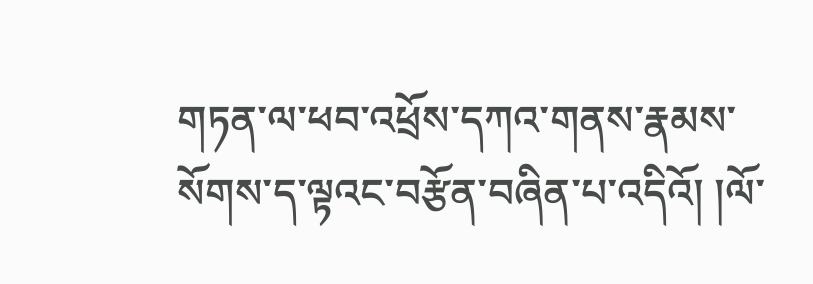གཏན་ལ་ཕབ་འཕྲོས་དཀའ་གནས་རྣམས་སོགས་ད་ལྟའང་བརྩོན་བཞིན་པ་འདིའོ། །ལོ་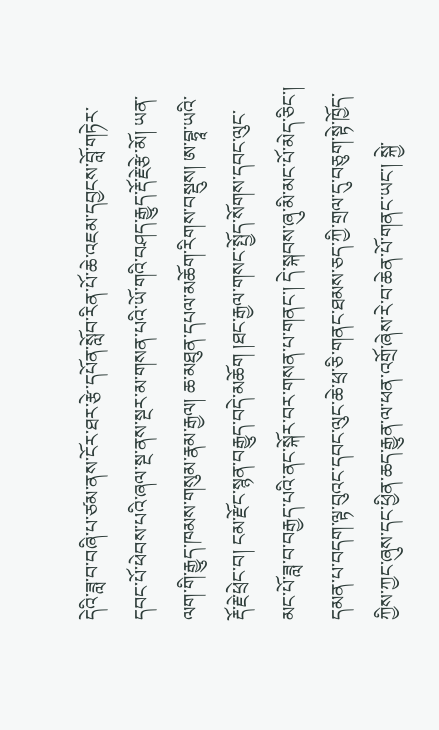དེའི་ཟླ་བ་བཞི་པ་ཙམ་ནས་ངོར་ཐར་རྩེ་དཔོན་སློབ་རིན་པོ་ཆེ་འཇམ་དབྱངས་བློ་གཏེར་དབང་པོ་ཕེབས་པའི་ཞལ་སྔ་ནས་སྔར་མ་གསན་པའི་ཡོ་གའི་བཤད་རྒྱུད་རྡོ་རྗེ་རྩེ་མོ། ཡན་ལག་གི་རྒྱུད་ཁམས་གསུམ་རྣམ་རྒྱལ། ཆ་མཐུན་དཔལ་མཆོག་རིགས་བསྡུས། ཨ་བྷཱ་ཡའི་རྡོ་རྗེ་ཕྲེང་བ། ངམ་རྫོང་སྙན་བརྒྱུད་བདེ་མཆོག །ཐང་རྒྱལ་གསང་སྤྱོད་སོགས་དབང་ལུང་མང་པོ་ཟླ་བ་བརྒྱད་པའི་ནང་སྐོར་བར་གསན་པ་གནང་། དེ་སྐབས་ཞུ་མི་མང་པོ་མེད་ཅིང་། དམན་པ་བདག་ལྟ་བུའང་དབང་ལུང་ཆེ་ཕྲ་ཅི་གནང་ཐམས་ཅད་ཀྱི་གྲལ་དུ་བཅུག་སྟེ་ཁྱོད་ཀྱིས་ཀྱང་ཞུས་དང་ཕྱིན་ཆད་རྒྱུན་ལ་ཕན་འགྲོ་ཞེས་རེ་བ་ཆེན་པོ་གནང་ཡང་། སྐྱེ་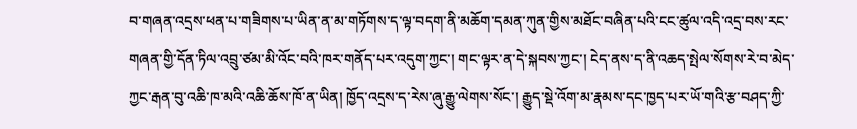བ་གཞན་འདྲས་ཕན་པ་གཟིགས་པ་ཡིན་ན་མ་གཏོགས་ད་ལྟ་བདག་ནི་མཆོག་དམན་ཀུན་གྱིས་མཐོང་བཞིན་པའི་ངང་ཚུལ་འདི་འདྲ་བས་རང་གཞན་གྱི་དོན་ཏིལ་འབྲུ་ཙམ་མི་འོང་བའི་ཁར་གནོད་པར་འདུག་ཀྱང་། གང་ལྟར་ན་དེ་སྐབས་ཀྱང་། ངེད་ནས་ད་ནི་འཆད་སྤེལ་སོགས་རེ་བ་མེད་ཀྱང་རྒན་བུ་འཆི་ཁ་མའི་འཆི་ཆོས་ཁོ་ན་ཡིན། ཁྱོད་འདྲས་ད་རེས་ཞུ་རྒྱུ་ལེགས་སོང་། རྒྱུད་སྡེ་འོག་མ་རྣམས་དང་ཁྱད་པར་ཡོ་གའི་རྩ་བཤད་ཀྱི་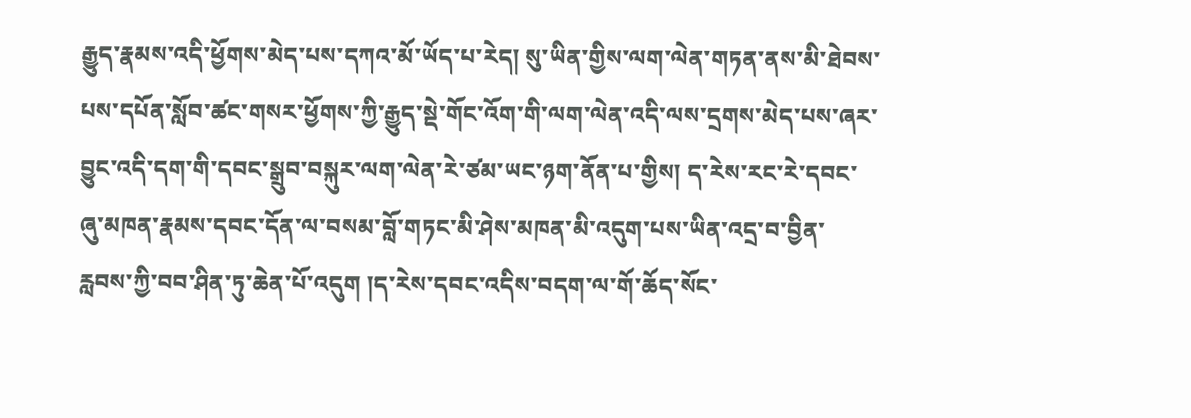རྒྱུད་རྣམས་འདི་ཕྱོགས་མེད་པས་དཀའ་མོ་ཡོད་པ་རེད། སུ་ཡིན་གྱིས་ལག་ལེན་གཏན་ནས་མི་ཐེབས་པས་དཔོན་སློབ་ཚང་གསར་ཕྱོགས་ཀྱི་རྒྱུད་སྡེ་གོང་འོག་གི་ལག་ལེན་འདི་ལས་དྲགས་མེད་པས་ཞར་བྱུང་འདི་དག་གི་དབང་སྒྲུབ་བསྐུར་ལག་ལེན་རེ་ཙམ་ཡང་ཉག་ནོན་པ་གྱིས། ད་རེས་རང་རེ་དབང་ཞུ་མཁན་རྣམས་དབང་དོན་ལ་བསམ་བློ་གཏང་མི་ཤེས་མཁན་མི་འདུག་པས་ཡིན་འདྲ་བ་བྱིན་རླབས་ཀྱི་བབ་ཤིན་ཏུ་ཆེན་པོ་འདུག །ད་རེས་དབང་འདིས་བདག་ལ་གོ་ཆོད་སོང་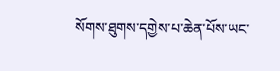སོགས་ཐུགས་དགྱེས་པ་ཆེན་པོས་ཡང་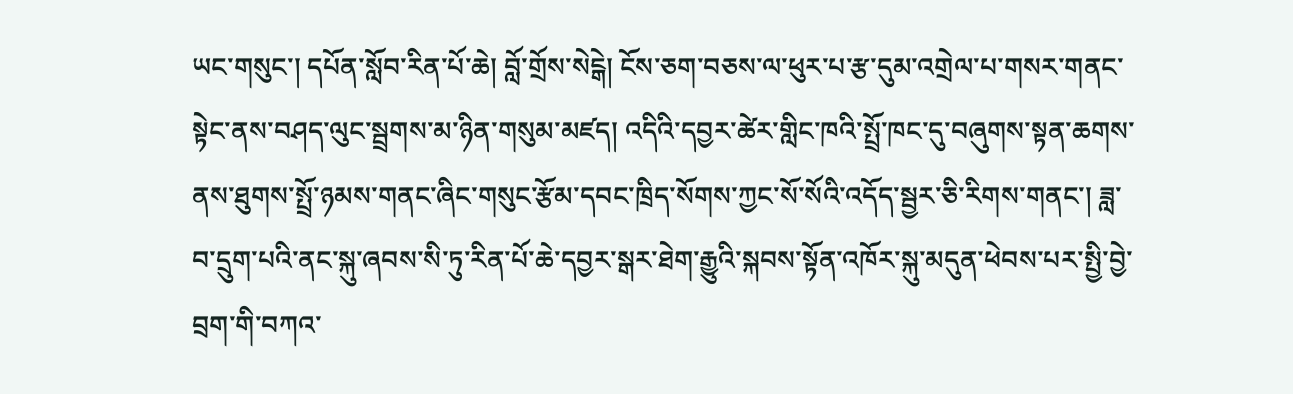ཡང་གསུང་། དཔོན་སློབ་རིན་པོ་ཆེ། བློ་གྲོས་སེངྒེ། ངོས་ཅག་བཅས་ལ་ཕུར་པ་རྩ་དུམ་འགྲེལ་པ་གསར་གནང་སྟེང་ནས་བཤད་ལུང་སྦྲགས་མ་ཉིན་གསུམ་མཛད། འདིའི་དབྱར་ཚེར་གླིང་ཁའི་སྤྲོ་ཁང་དུ་བཞུགས་སྟན་ཆགས་ནས་ཐུགས་སྤྲོ་ཉམས་གནང་ཞིང་གསུང་རྩོམ་དབང་ཁྲིད་སོགས་ཀྱང་སོ་སོའི་འདོད་སྦྱར་ཅི་རིགས་གནང་། ཟླ་བ་དྲུག་པའི་ནང་སྐུ་ཞབས་སི་ཏུ་རིན་པོ་ཆེ་དབྱར་སྒར་ཐེག་རྒྱུའི་སྐབས་སྟོན་འཁོར་སྐུ་མདུན་ཕེབས་པར་སྤྱི་བྱེ་བྲག་གི་བཀའ་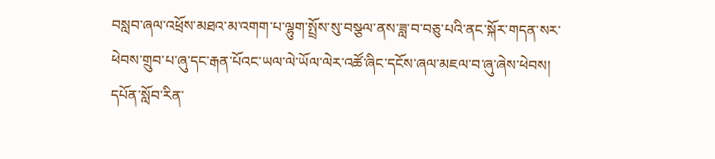བསླབ་ཞལ་འཕྲོས་མཐའ་མ་འགག་པ་ལྷུག་སྤྲོས་སུ་བསྩལ་ནས་ཟླ་བ་བཅུ་པའི་ནང་སྐོར་གདན་སར་ཕེབས་གྲུབ་པ་ཞུ་དང་རྒན་པོའང་ཡལ་ལེ་ཡོལ་ལེར་འཚོ་ཞིང་དངོས་ཞལ་མཇལ་བ་ཞུ་ཞེས་ཕེབས། དཔོན་སློབ་རིན་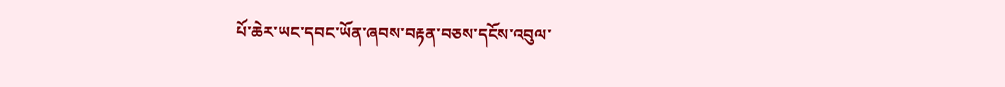པོ་ཆེར་ཡང་དབང་ཡོན་ཞབས་བརྟན་བཅས་དངོས་འབུལ་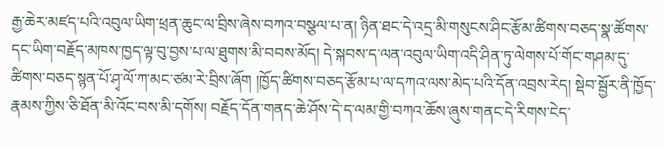རྒྱ་ཆེར་མཛད་པའི་འབུལ་ཡིག་ཕྲན་ཆུང་ལ་བྲིས་ཞེས་བཀའ་བསྩལ་པ་ན། ཉིན་ཐང་དེ་འདྲ་མི་གསུངས་ཤིང་རྩོམ་ཚིགས་བཅད་སྣ་ཚོགས་དང་ཡིག་བརྗོད་མཁས་ཁྱད་ལྟ་བུ་བྱས་པ་ལ་ཐུགས་མི་བབས་མོད། དེ་སྐབས་ད་ལན་འབུལ་ཡིག་འདི་ཤིན་ཏུ་ལེགས་པོ་གོང་གཤམ་དུ་ཚིགས་བཅད་སྙན་པོ་ཤྭ་ལོ་ཀ་མང་ཙམ་རེ་བྲིས་ཞོག །ཁྱོད་ཚིགས་བཅད་རྩོམ་པ་ལ་དཀའ་ལས་མེད་པའི་དོན་འབྲས་རེད། སྡེབ་སྦྱོར་ནི་ཁྱོད་རྣམས་ཀྱིས་ཅི་ཐོན་མི་འོང་བས་མི་དགོས། བརྗོད་དོན་གནད་ཆེ་ཤོས་དེ་ད་ལམ་གྱི་བཀའ་ཆོས་ཞུས་གནང་དེ་རིགས་ངེད་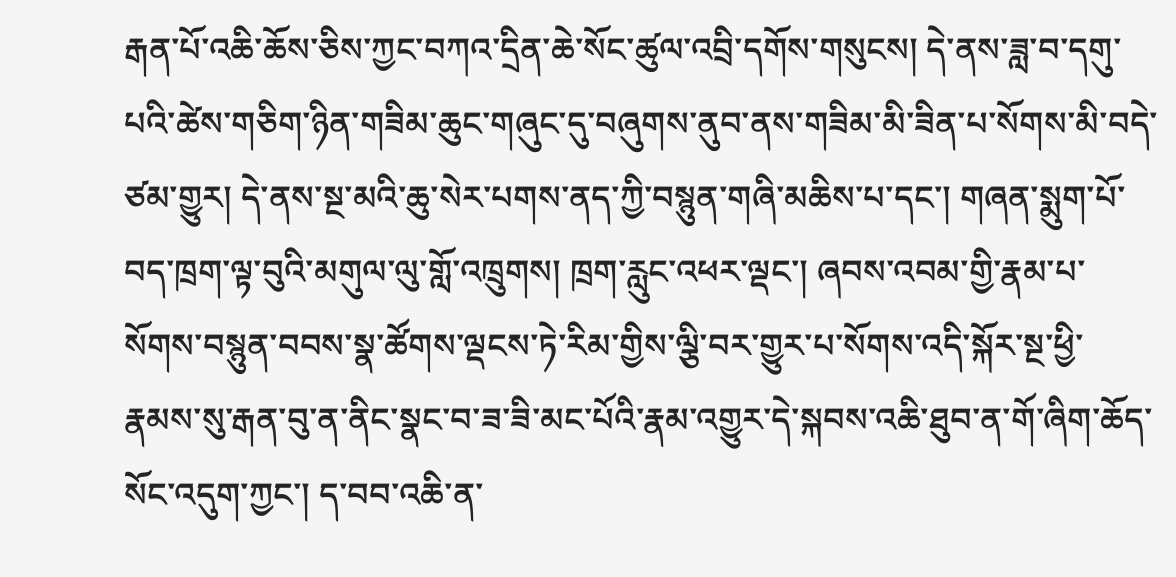རྒན་པོ་འཆི་ཆོས་ཅིས་ཀྱང་བཀའ་དྲིན་ཆེ་སོང་ཚུལ་འབྲི་དགོས་གསུངས། དེ་ནས་ཟླ་བ་དགུ་པའི་ཚེས་གཅིག་ཉིན་གཟིམ་ཆུང་གཞུང་དུ་བཞུགས་ནུབ་ནས་གཟིམ་མི་ཟིན་པ་སོགས་མི་བདེ་ཙམ་གྱུར། དེ་ནས་སྔ་མའི་ཆུ་སེར་པགས་ནད་ཀྱི་བསྙུན་གཞི་མཆིས་པ་དང་། གཞན་སྨུག་པོ་བད་ཁྲག་ལྟ་བུའི་མགུལ་ལུ་གློ་འཁྲུགས། ཁྲག་རླུང་འཕར་ལྡང་། ཞབས་འབམ་གྱི་རྣམ་པ་སོགས་བསྙུན་བབས་སྣ་ཚོགས་ལྡངས་ཏེ་རིམ་གྱིས་ལྕི་བར་གྱུར་པ་སོགས་འདི་སྐོར་སྔ་ཕྱི་རྣམས་སུ་རྒན་བུ་ན་ནིང་སྣང་བ་ཟ་ཟི་མང་པོའི་རྣམ་འགྱུར་དེ་སྐབས་འཆི་ཐུབ་ན་གོ་ཞིག་ཆོད་སོང་འདུག་ཀྱང་། ད་བབ་འཆི་ན་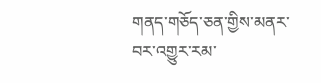གནད་གཅོད་ཅན་གྱིས་མནར་བར་འགྱུར་རམ་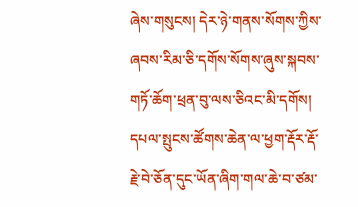ཞེས་གསུངས། དེར་ཉེ་གནས་སོགས་ཀྱིས་ཞབས་རིམ་ཅི་དགོས་སོགས་ཞུས་སྐབས་གཏོ་ཆོག་ཕྲན་བུ་ལས་ཅིའང་མི་དགོས། དཔལ་སྤུངས་ཚོགས་ཆེན་ལ་ཕྱག་རྡོར་རྡོ་རྗེ་བེ་ཅོན་དུང་ཡོན་ཞིག་གལ་ཆེ་བ་ཙམ་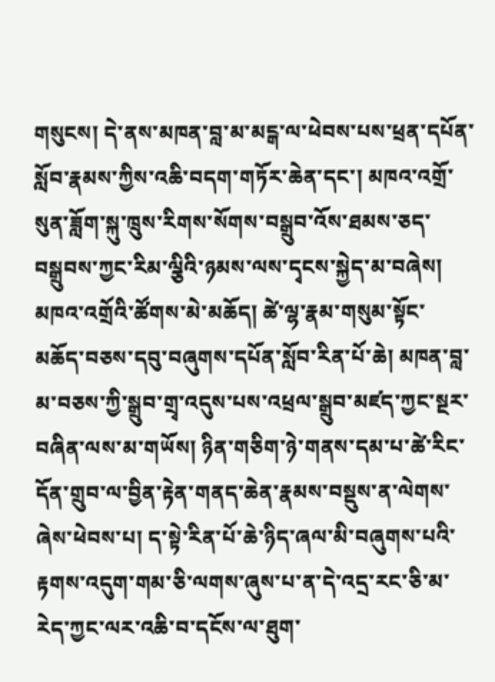གསུངས། དེ་ནས་མཁན་བླ་མ་མངྒ་ལ་ཕེབས་པས་ཕྲན་དཔོན་སློབ་རྣམས་ཀྱིས་འཆི་བདག་གཏོར་ཆེན་དང་། མཁའ་འགྲོ་སུན་ཟློག་སྐུ་ཁྲུས་རིགས་སོགས་བསྒྲུབ་འོས་ཐམས་ཅད་བསྒྲུབས་ཀྱང་རིམ་ལྕིའི་ཉམས་ལས་དྭངས་སྐྱེད་མ་བཞེས། མཁའ་འགྲོའི་ཚོགས་མེ་མཆོད། ཚེ་ལྷ་རྣམ་གསུམ་སྟོང་མཆོད་བཅས་དབུ་བཞུགས་དཔོན་སློབ་རིན་པོ་ཆེ། མཁན་བླ་མ་བཅས་ཀྱི་སྒྲུབ་གྲྭ་འདུས་པས་འཕྲལ་སྒྲུབ་མཛད་ཀྱང་སྔར་བཞིན་ལས་མ་གཡོས། ཉིན་གཅིག་ཉེ་གནས་དམ་པ་ཚེ་རིང་དོན་གྲུབ་ལ་བྱིན་རྟེན་གནད་ཆེན་རྣམས་བསྡུས་ན་ལེགས་ཞེས་ཕེབས་པ། ད་སྟེ་རིན་པོ་ཆེ་ཉིད་ཞལ་མི་བཞུགས་པའི་རྟགས་འདུག་གམ་ཅི་ལགས་ཞུས་པ་ན་དེ་འདྲ་རང་ཅི་མ་རེད་ཀྱང་ལར་འཆི་བ་དངོས་ལ་ཐུག་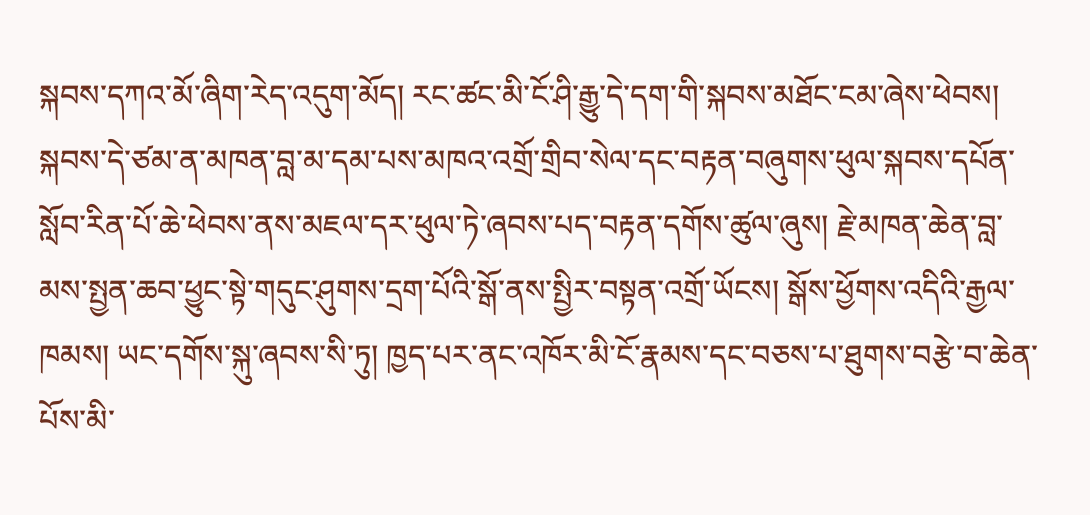སྐབས་དཀའ་མོ་ཞིག་རེད་འདུག་མོད། རང་ཚང་མི་ངོ་ཤི་རྒྱུ་དེ་དག་གི་སྐབས་མཐོང་ངམ་ཞེས་ཕེབས། སྐབས་དེ་ཙམ་ན་མཁན་བླ་མ་དམ་པས་མཁའ་འགྲོ་གྲིབ་སེལ་དང་བརྟན་བཞུགས་ཕུལ་སྐབས་དཔོན་སློབ་རིན་པོ་ཆེ་ཕེབས་ནས་མཇལ་དར་ཕུལ་ཏེ་ཞབས་པད་བརྟན་དགོས་ཚུལ་ཞུས། རྗེ་མཁན་ཆེན་བླ་མས་སྤྱན་ཆབ་ཕྱུང་སྟེ་གདུང་ཤུགས་དྲག་པོའི་སྒོ་ནས་སྤྱིར་བསྟན་འགྲོ་ཡོངས། སྒོས་ཕྱོགས་འདིའི་རྒྱལ་ཁམས། ཡང་དགོས་སྐུ་ཞབས་སི་ཏུ། ཁྱད་པར་ནང་འཁོར་མི་ངོ་རྣམས་དང་བཅས་པ་ཐུགས་བརྩེ་བ་ཆེན་པོས་མི་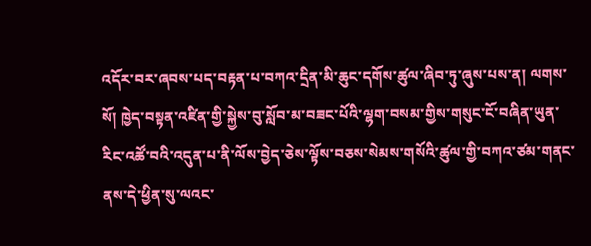འདོར་བར་ཞབས་པད་བརྟན་པ་བཀའ་དྲིན་མི་ཆུང་དགོས་ཚུལ་ཞིབ་ཏུ་ཞུས་པས་ན། ལགས་སོ། ཁྱེད་བསྟན་འཛིན་གྱི་སྐྱེས་བུ་སློབ་མ་བཟང་པོའི་ལྷག་བསམ་གྱིས་གསུང་ངོ་བཞིན་ཡུན་རིང་འཚོ་བའི་འདུན་པ་ནི་ལོས་བྱེད་ཅེས་ལྟོས་བཅས་སེམས་གསོའི་ཚུལ་གྱི་བཀའ་ཙམ་གནང་ནས་དེ་ཕྱིན་སུ་ལའང་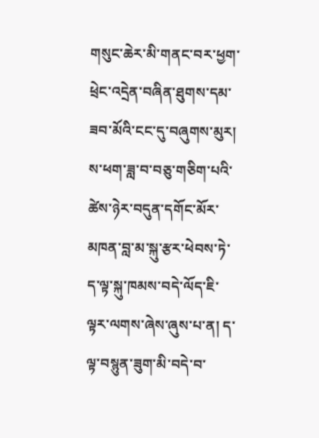གསུང་ཆེར་མི་གནང་བར་ཕྱག་ཕྲེང་འདྲེན་བཞིན་ཐུགས་དམ་ཟབ་མོའི་ངང་དུ་བཞུགས་མུར། ས་ཕག་ཟླ་བ་བཅུ་གཅིག་པའི་ཚེས་ཉེར་བདུན་དགོང་མོར་མཁན་བླ་མ་སྐུ་རྩར་ཕེབས་ཏེ་ད་ལྟ་སྐུ་ཁམས་བདེ་ལོད་ཇི་ལྟར་ལགས་ཞེས་ཞུས་པ་ན། ད་ལྟ་བསྙུན་ཟུག་མི་བདེ་བ་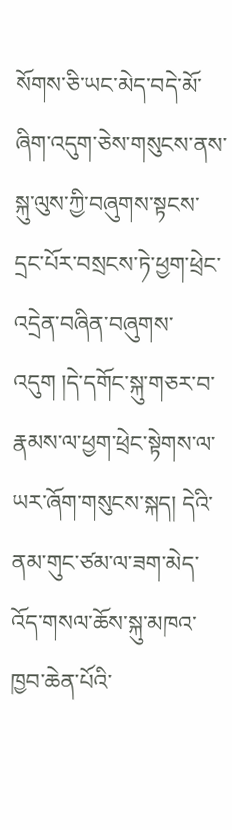སོགས་ཅི་ཡང་མེད་བདེ་མོ་ཞིག་འདུག་ཅེས་གསུངས་ནས་སྐུ་ལུས་ཀྱི་བཞུགས་སྟངས་དྲང་པོར་བསྲངས་ཏེ་ཕྱག་ཕྲེང་འདྲེན་བཞིན་བཞུགས་འདུག །དེ་དགོང་སྐུ་གཅར་བ་རྣམས་ལ་ཕྱག་ཕྲེང་སྟེགས་ལ་ཡར་ཞོག་གསུངས་སྐད། དེའི་ནམ་གུང་ཙམ་ལ་ཟག་མེད་འོད་གསལ་ཆོས་སྐུ་མཁའ་ཁྱབ་ཆེན་པོའི་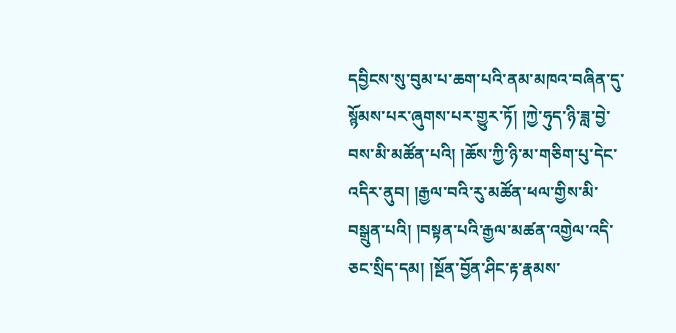དབྱིངས་སུ་བུམ་པ་ཆག་པའི་ནམ་མཁའ་བཞིན་དུ་སྙོམས་པར་ཞུགས་པར་གྱུར་ཏོ། །ཀྱེ་ཧུད་ཉི་ཟླ་བྱེ་བས་མི་མཚོན་པའི། །ཆོས་ཀྱི་ཉི་མ་གཅིག་པུ་དེང་འདིར་ནུབ། །རྒྱལ་བའི་རུ་མཚོན་ཕལ་གྱིས་མི་བསྒྲུན་པའི། །བསྟན་པའི་རྒྱལ་མཚན་འགྱེལ་འདི་ཅང་སྲིད་དམ། །སྔོན་བྱོན་ཤིང་རྟ་རྣམས་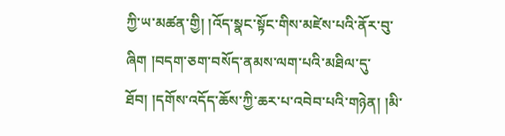ཀྱི་ཡ་མཚན་གྱི། །འོད་སྣང་སྟོང་གིས་མཛེས་པའི་ནོར་བུ་ཞིག །བདག་ཅག་བསོད་ནམས་ལག་པའི་མཐིལ་དུ་ཐོབ། །དགོས་འདོད་ཆོས་ཀྱི་ཆར་པ་འབེབ་པའི་གཉེན། །མི་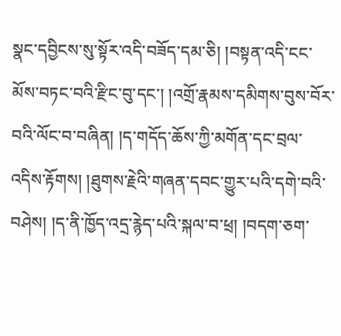སྣང་དབྱིངས་སུ་སྟོར་འདི་བཟོད་དམ་ཅི། །བསྟན་འདི་ངང་མོས་བཏང་བའི་རྫིང་བུ་དང་། །འགྲོ་རྣམས་དམིགས་བུས་བོར་བའི་ལོང་བ་བཞིན། །ད་གདོད་ཆོས་ཀྱི་མགོན་དང་བྲལ་འདིས་རྟོགས། །ཐུགས་རྗེའི་གཞན་དབང་གྱུར་པའི་དགེ་བའི་བཤེས། །ད་ནི་ཁྱོད་འདྲ་རྙེད་པའི་སྐལ་བ་ཕྲ། །བདག་ཅག་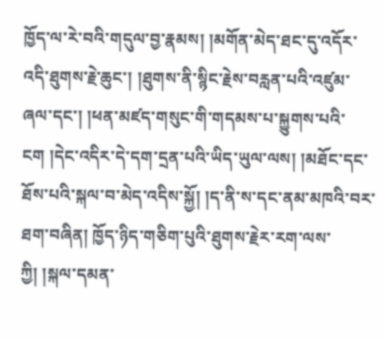ཁྱོད་ལ་རེ་བའི་གདུལ་བྱ་རྣམས། །མགོན་མེད་ཐང་དུ་འདོར་འདི་ཐུགས་རྗེ་ཆུང་། །ཐུགས་ནི་སྙིང་རྗེས་བརླན་པའི་འཛུམ་ཞལ་དང་། །ཕན་མཛད་གསུང་གི་གདམས་པ་སྐྱུགས་པའི་ངག །དེང་འདིར་དེ་དག་དྲན་པའི་ཡིད་ཡུལ་ལས། །མཐོང་དང་ཐོས་པའི་སྐལ་བ་མེད་འདིས་སྐྱོ། །ད་ནི་ས་དང་ནམ་མཁའི་བར་ཐག་བཞིན། ཁྱོད་ཉིད་གཅིག་པུའི་ཐུགས་རྗེར་རག་ལས་ཀྱི། །སྐལ་དམན་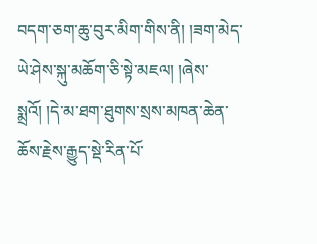བདག་ཅག་ཆུ་བུར་མིག་གིས་ནི། །ཟག་མེད་ཡེ་ཤེས་སྐུ་མཆོག་ཅི་སྟེ་མཇལ། །ཞེས་སྨྲའོ། །དེ་མ་ཐག་ཐུགས་སྲས་མཁན་ཆེན་ཆོས་རྗེས་རྒྱུད་སྡེ་རིན་པོ་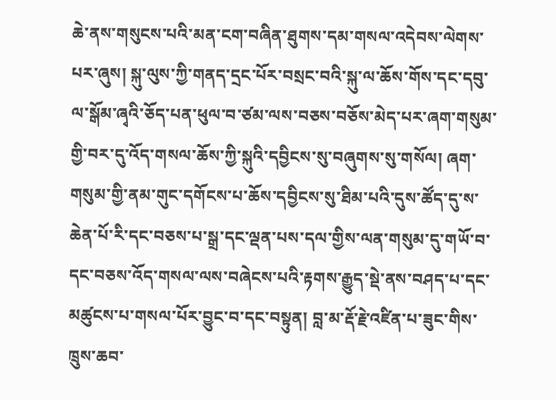ཆེ་ནས་གསུངས་པའི་མན་ངག་བཞིན་ཐུགས་དམ་གསལ་འདེབས་ལེགས་པར་ཞུས། སྐུ་ལུས་ཀྱི་གནད་དྲང་པོར་བསྲང་བའི་སྐུ་ལ་ཆོས་གོས་དང་དབུ་ལ་སྒོམ་ཞྭའི་ཅོད་པན་ཕུལ་བ་ཙམ་ལས་བཅས་བཅོས་མེད་པར་ཞག་གསུམ་གྱི་བར་དུ་འོད་གསལ་ཆོས་ཀྱི་སྐུའི་དབྱིངས་སུ་བཞུགས་སུ་གསོལ། ཞག་གསུམ་གྱི་ནམ་གུང་དགོངས་པ་ཆོས་དབྱིངས་སུ་ཐིམ་པའི་དུས་ཚོད་དུ་ས་ཆེན་པོ་རི་དང་བཅས་པ་སྒྲ་དང་ལྡན་པས་དལ་གྱིས་ལན་གསུམ་དུ་གཡོ་བ་དང་བཅས་འོད་གསལ་ལས་བཞེངས་པའི་རྟགས་རྒྱུད་སྡེ་ནས་བཤད་པ་དང་མཚུངས་པ་གསལ་པོར་བྱུང་བ་དང་བསྟུན། བླ་མ་རྡོ་རྗེ་འཛིན་པ་ཟུང་གིས་ཁྲུས་ཆབ་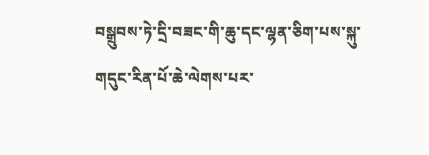བསྒྲུབས་ཏེ་དྲི་བཟང་གི་ཆུ་དང་ལྷན་ཅིག་པས་སྐུ་གདུང་རིན་པོ་ཆེ་ལེགས་པར་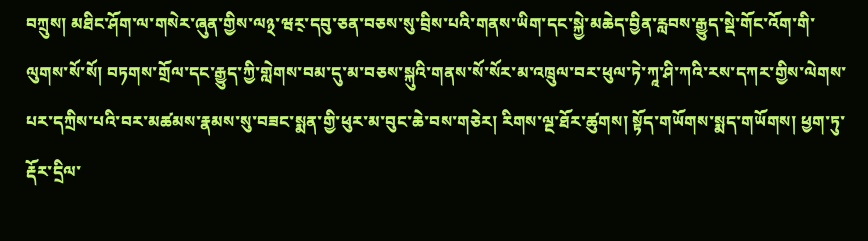བཀྲུས། མཐིང་ཤོག་ལ་གསེར་ཞུན་གྱིས་ལ྅་ཝར྄་དབུ་ཅན་བཅས་སུ་བྲིས་པའི་གནས་ཡིག་དང་སྐྱེ་མཆེད་བྱིན་རླབས་རྒྱུད་སྡེ་གོང་འོག་གི་ལུགས་སོ་སོ། བཏགས་གྲོལ་དང་རྒྱུད་ཀྱི་གླེགས་བམ་དུ་མ་བཅས་སྐུའི་གནས་སོ་སོར་མ་འཁྲུལ་བར་ཕུལ་ཏེ་ཀཱ་ཤི་ཀའི་རས་དཀར་གྱིས་ལེགས་པར་དཀྲིས་པའི་བར་མཚམས་རྣམས་སུ་བཟང་སྨན་གྱི་ཕུར་མ་བུང་ཆེ་བས་གཅེར། རིགས་ལྔ་ཐོར་ཚུགས། སྟོད་གཡོགས་སྨད་གཡོགས། ཕྱག་ཏུ་རྡོར་དྲིལ་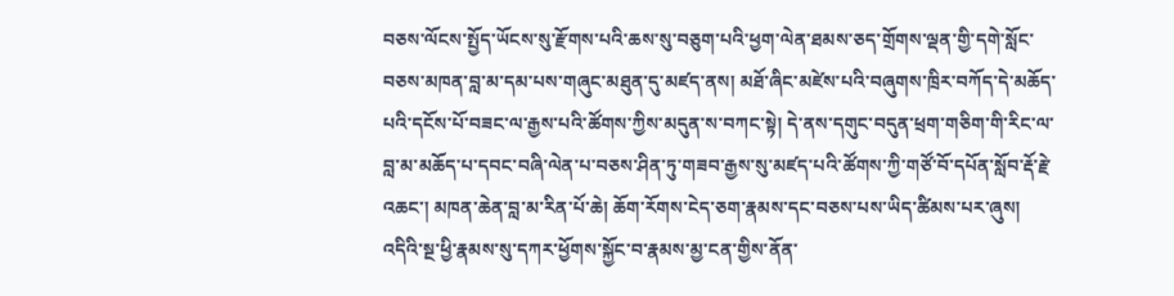བཅས་ལོངས་སྤྱོད་ཡོངས་སུ་རྫོགས་པའི་ཆས་སུ་བཅུག་པའི་ཕྱག་ལེན་ཐམས་ཅད་གྲོགས་ལྡན་གྱི་དགེ་སློང་བཅས་མཁན་བླ་མ་དམ་པས་གཞུང་མཐུན་དུ་མཛད་ནས། མཐོ་ཞིང་མཛེས་པའི་བཞུགས་ཁྲིར་བཀོད་དེ་མཆོད་པའི་དངོས་པོ་བཟང་ལ་རྒྱས་པའི་ཚོགས་ཀྱིས་མདུན་ས་བཀང་སྟེ། དེ་ནས་དགུང་བདུན་ཕྲག་གཅིག་གི་རིང་ལ་བླ་མ་མཆོད་པ་དབང་བཞི་ལེན་པ་བཅས་ཤིན་ཏུ་གཟབ་རྒྱས་སུ་མཛད་པའི་ཚོགས་ཀྱི་གཙོ་བོ་དཔོན་སློབ་རྡོ་རྗེ་འཆང་། མཁན་ཆེན་བླ་མ་རིན་པོ་ཆེ། ཆོག་རོགས་ངེད་ཅག་རྣམས་དང་བཅས་པས་ཡིད་ཚིམས་པར་ཞུས། འདིའི་སྔ་ཕྱི་རྣམས་སུ་དཀར་ཕྱོགས་སྐྱོང་བ་རྣམས་མྱ་ངན་གྱིས་ནོན་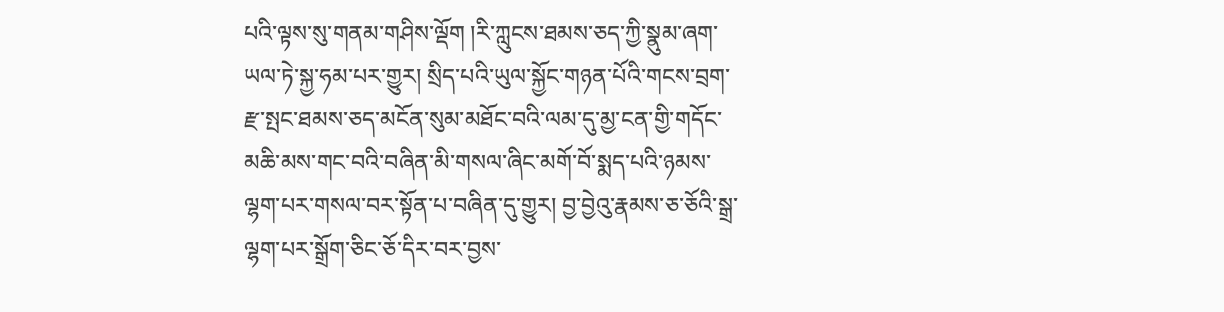པའི་ལྟས་སུ་གནམ་གཤིས་ལྡོག །རི་ཀླུངས་ཐམས་ཅད་ཀྱི་སྣུམ་ཞག་ཡལ་ཏེ་སྐྱ་ཧམ་པར་གྱུར། སྲིད་པའི་ཡུལ་སྐྱོང་གཉན་པོའི་གངས་བྲག་རྫ་སྤང་ཐམས་ཅད་མངོན་སུམ་མཐོང་བའི་ལམ་དུ་མྱ་ངན་གྱི་གདོང་མཆི་མས་གང་བའི་བཞིན་མི་གསལ་ཞིང་མགོ་བོ་སྨད་པའི་ཉམས་ལྷག་པར་གསལ་བར་སྟོན་པ་བཞིན་དུ་གྱུར། བྱ་བྱེའུ་རྣམས་ཅ་ཅོའི་སྒྲ་ལྷག་པར་སྒྲོག་ཅིང་ཅོ་དིར་བར་བྱས་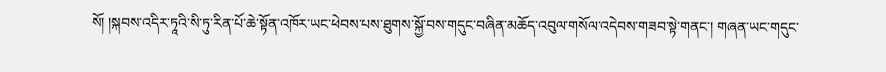སོ། །སྐབས་འདིར་ཏཱའི་སི་ཏུ་རིན་པོ་ཆེ་སྟོན་འཁོར་ཡང་ཕེབས་པས་ཐུགས་སྐྱོ་བས་གདུང་བཞིན་མཆོད་འབུལ་གསོལ་འདེབས་གཟབ་སྟེ་གནང་། གཞན་ཡང་གདུང་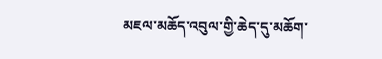མཇལ་མཆོད་འབུལ་གྱི་ཆེད་དུ་མཆོག་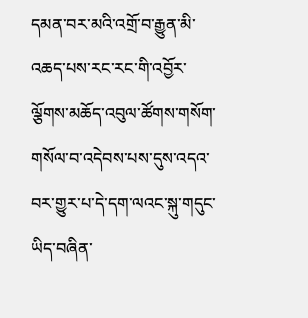དམན་བར་མའི་འགྲོ་བ་རྒྱུན་མི་འཆད་པས་རང་རང་གི་འབྱོར་ལྕོགས་མཆོད་འབུལ་ཚོགས་གསོག་གསོལ་བ་འདེབས་པས་དུས་འདའ་བར་གྱུར་པ་དེ་དག་ལའང་སྐུ་གདུང་ཡིད་བཞིན་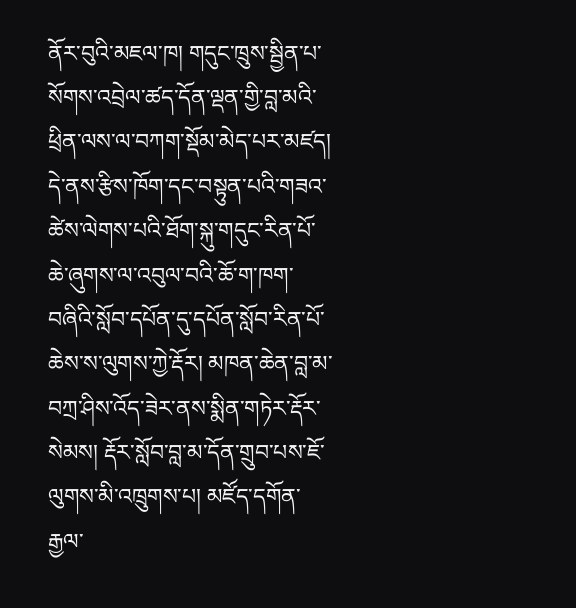ནོར་བུའི་མཇལ་ཁ། གདུང་ཁྲུས་སྦྱིན་པ་སོགས་འབྲེལ་ཚད་དོན་ལྡན་གྱི་བླ་མའི་ཕྲིན་ལས་ལ་བཀག་སྡོམ་མེད་པར་མཛད། དེ་ནས་རྩིས་ཁོག་དང་བསྟུན་པའི་གཟའ་ཚེས་ལེགས་པའི་ཐོག་སྐུ་གདུང་རིན་པོ་ཆེ་ཞུགས་ལ་འབུལ་བའི་ཆོ་ག་ཁག་བཞིའི་སློབ་དཔོན་དུ་དཔོན་སློབ་རིན་པོ་ཆེས་ས་ལུགས་ཀྱེ་རྡོར། མཁན་ཆེན་བླ་མ་བཀྲ་ཤིས་འོད་ཟེར་ནས་སྨིན་གཏེར་རྡོར་སེམས། རྡོར་སློབ་བླ་མ་དོན་གྲུབ་པས་ཇོ་ལུགས་མི་འཁྲུགས་པ། མཛོད་དགོན་རྒྱལ་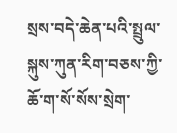སྲས་བདེ་ཆེན་པའི་སྤྲུལ་སྐུས་ཀུན་རིག་བཅས་ཀྱི་ཆོ་ག་སོ་སོས་སྲེག་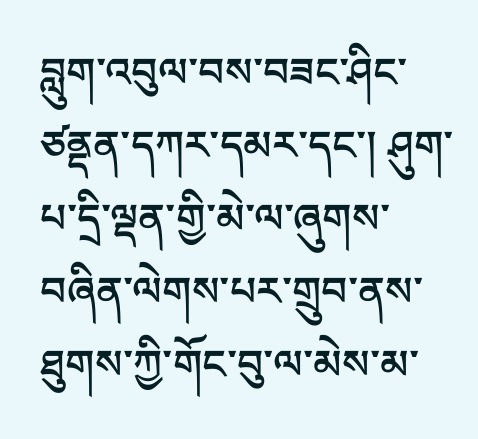བླུག་འབུལ་བས་བཟང་ཤིང་ཙནྡན་དཀར་དམར་དང་། ཤུག་པ་དྲི་ལྡན་གྱི་མེ་ལ་ཞུགས་བཞིན་ལེགས་པར་གྲུབ་ནས་ཐུགས་ཀྱི་གོང་བུ་ལ་མེས་མ་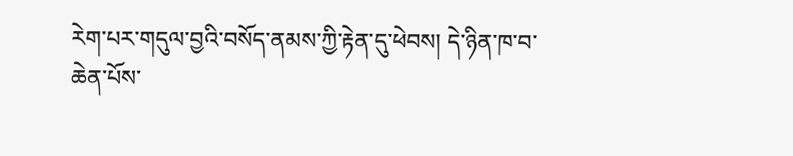རེག་པར་གདུལ་བྱའི་བསོད་ནམས་ཀྱི་རྟེན་དུ་ཕེབས། དེ་ཉིན་ཁ་བ་ཆེན་པོས་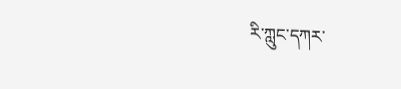རི་ཀླུང་དཀར་